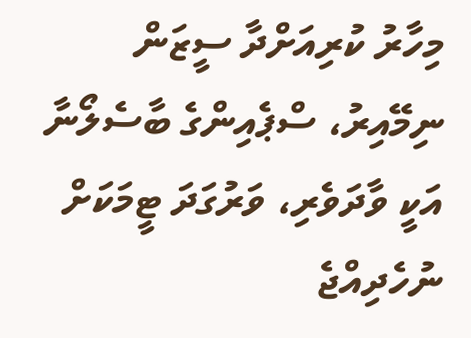މިހާރު ކުރިއަށްދާ ސީޒަން ނިމޭއިރު، ސްޕެއިންގެ ބާސެލޯނާ އަކީ ވާދަވެރި، ވަރުގަދަ ޓީމަކަށް ނުހެދިއްޖެ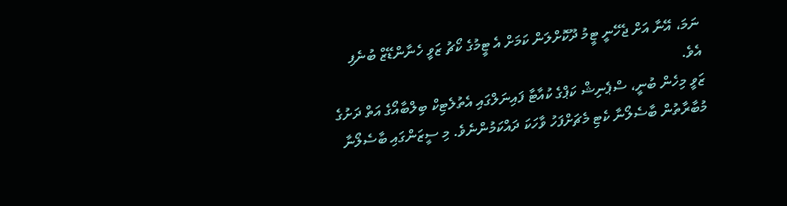ނަމަ، އޭނާ އަށް ޖެހޭނީ ޓީމު ދޫކޮށްލަން ކަމަށް އެ ޓީމުގެ ކޯޗު ޒަވީ ހެނާންޑޭޒް ބުނެފި އެވެ.
ޒަވީ މިހެން ބުނީ، ސްޕެނިޝް ކަޕްގެ ކުއާޓާ ފައިނަލްގައި އެތުލެޓިކް ބިލްބާއޯގެ އަތް ދަށުގެ މުބާރާތުން ބާސެލޯނާ ކެޓި މެޗަށްފަހު ވާހަކަ ދައްކަމުންނެވެ. މި ސީޒަންގައި ބާސެލޯނާ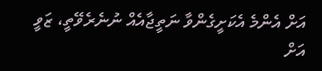އަށް އެންމެ އެކަށީގެންވާ ނަތީޖާއެއް ނުނެރެވޭތީ، ޒަވީ އަށް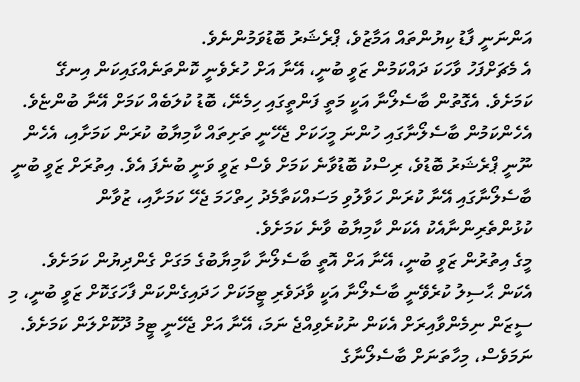އަންނަނީ ފާޑު ކިޔުންތައް އަމާޒުވެ، ޕްރެޝަރު ބޮޑުވަމުންނެވެ.
އެ މެޗަށްފަހު ވާހަކަ ދައްކަމުން ޒަވީ ބުނީ، އޭނާ އަށް ހުރެވެނީ ކޮންތަނެއްގައިކަން އިނގޭ ކަމަށެވެ. އެގޮތުން ބާސެލޯނާ އަކީ މަތީ ފަންތީގައި ހިމެނޭ، ބޮޑު ކުލަބެއް ކަމަށް އޭނާ ބުންޏެވެ. އެހެންކަމުން ބާސެލޯނާގައި ހުންނަ މީހަކަށް ޖެހޭނީ ތަށިތައް ކާމިޔާބު ކުރަން ކަމަށާއި، އެހެން ނޫނީ ޕްރެޝަރު ބޮޑުވެ، ރިސްކު ބޮޑުވާނެ ކަމަށް ވެސް ޒަވީ ވަނީ ބުނެފަ އެވެ. އިތުރަށް ޒަވީ ބުނީ ބާސެލޯނާގައި އޭނާ ކުރަން ހަވާލުވި މަސައްކަތާމެދު ހިތްހަމަ ޖެހޭ ކަމަށާއި، ޒުވާން ކުޅުންތެރިންނާއެކު އެކަން ކާމިޔާބު ވާނެ ކަމަށެވެ.
މީގެ އިތުރުން ޒަވީ ބުނީ، އޭނާ އަށް އޮތީ ބާސެލޯނާ ކާމިޔާބުގެ މަގަށް ގެންދިޔުން ކަމަށެވެ. އެކަން ޙާސިލު ކުރެވޭނީ ބާސެލޯނާ އަކީ ވާދަވެރި ޓީމަކަށް ހަދައިގެންކަން ފާހަގަކޮށް ޒަވީ ބުނީ، މި ސީޒަން ނިމެންވާއިރަށް އެކަން ނުކުރެވިއްޖެ ނަމަ، އޭނާ އަށް ޖެހޭނީ ޓީމު ދޫކޮށްލަން ކަމަށެވެ. ނަމަވެސް، މިހާތަނަށް ބާސެލޯނާގެ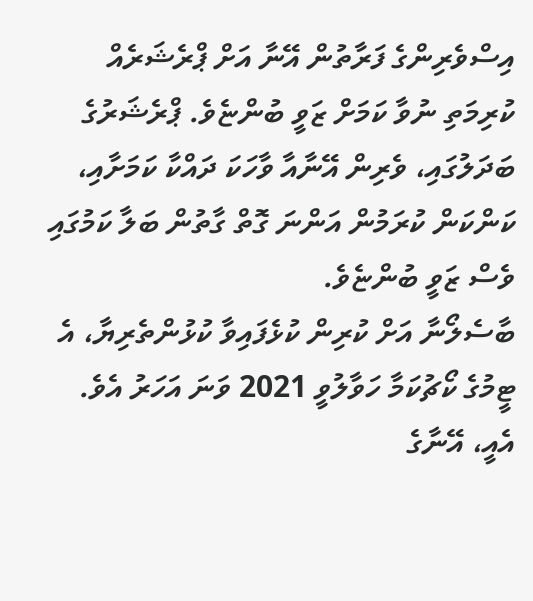އިސްވެރިންގެ ފަރާތުން އޭނާ އަށް ޕްރެޝަރެއް ކުރިމަތި ނުވާ ކަމަށް ޒަވީ ބުންޏެވެ. ޕްރެޝަރުގެ ބަދަލުގައި، ވެރިން އޭނާއާ ވާހަކަ ދައްކާ ކަމަށާއި، ކަންކަން ކުރަމުން އަންނަ ގޮތް ގާތުން ބަލާ ކަމުގައި ވެސް ޒަވީ ބުންޏެވެ.
ބާސެލޯނާ އަށް ކުރިން ކުޅެފައިވާ ކުޅުންތެރިޔާ، އެ ޓީމުގެ ކޯޗުކަމާ ހަވާލުވީ 2021 ވަނަ އަހަރު އެވެ. އެއީ، އޭނާގެ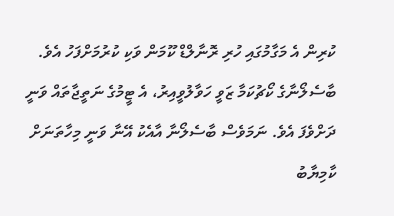ކުރިން އެ މަގާމުގައި ހުރި ރޮނާލްޑް ކޫމަން ވަކި ކުރުމަށްފަހު އެވެ. ބާސެލޯނާގެ ކޯޗުކަމާ ޒަވީ ހަވާލުވީއިރު، އެ ޓީމުގެ ނަތީޖާތައް ވަނީ ދަށްވެފަ އެވެ. ނަމަވެސް ބާސެލޯނާ އާއެކު އޭނާ ވަނީ މިހާތަނަށް ކާމިޔާބު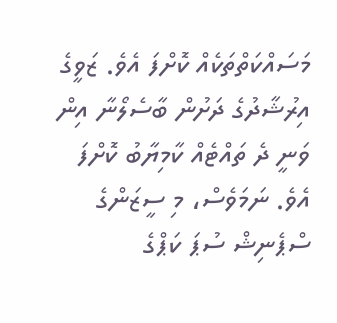މަސައްކަތްތަކެއް ކޮށްފަ އެވެ. ޒަވީގެ އިރުޝާދުގެ ދަށުން ބާސެލޯނާ އިން ވަނީ ދެ ތައްޓެއް ކާމިޔާބު ކޮށްފަ އެވެ. ނަމަވެސް، މި ސީޒަންގެ ސްޕެނިޝް ސުޕަ ކަޕްގެ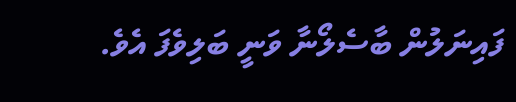ފައިނަލުން ބާސެލޯނާ ވަނީ ބަލިވެފަ އެވެ.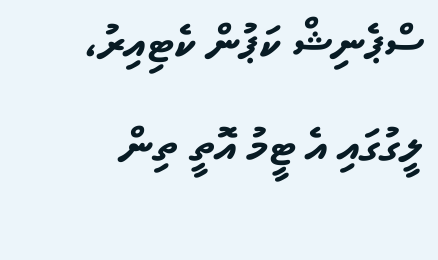ސްޕެނިޝް ކަޕުން ކެޓިއިރު، ލީގުގައި އެ ޓީމު އޮތީ ތިން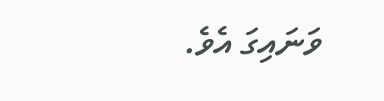ވަނައިގަ އެވެ.